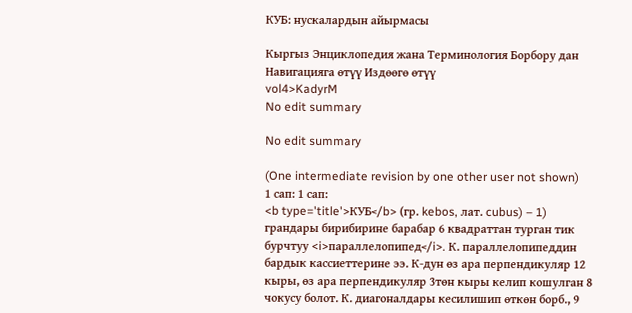КУБ: нускалардын айырмасы

Кыргыз Энциклопедия жана Терминология Борбору дан
Навигацияга өтүү Издөөгө өтүү
vol4>KadyrM
No edit summary

No edit summary

(One intermediate revision by one other user not shown)
1 сап: 1 сап:
<b type='title'>КУБ</b> (гр. kebos, лат. cubus) – 1) грандары бирибирине барабар 6 квадраттан турган тик бурчтуу <i>параллелопипед</i>. К. параллелопипеддин бардык кассиеттерине ээ. К-дун өз ара перпендикуляр 12 кыры, өз ара перпендикуляр 3төн кыры келип кошулган 8 чокусу болот. К. диагоналдары кесилишип өткөн борб., 9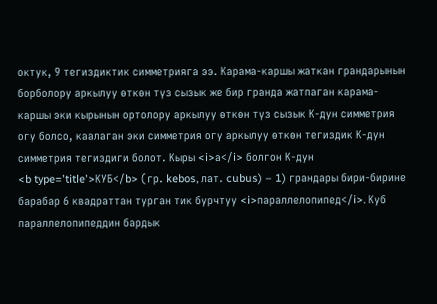октук, 9 тегиздиктик симметрияга ээ. Карама-каршы жаткан грандарынын борболору аркылуу өткөн түз сызык же бир гранда жатпаган карама-каршы эки кырынын ортолору аркылуу өткөн түз сызык К-дун симметрия огу болсо, каалаган эки симметрия огу аркылуу өткөн тегиздик К-дун симметрия тегиздиги болот. Кыры <i>а</i> болгон К-дун
<b type='title'>КУБ</b> (гр. kebos, лат. cubus) – 1) грандары бири-бирине барабар 6 квадраттан турган тик бурчтуу <i>параллелопипед</i>. Куб  параллелопипеддин бардык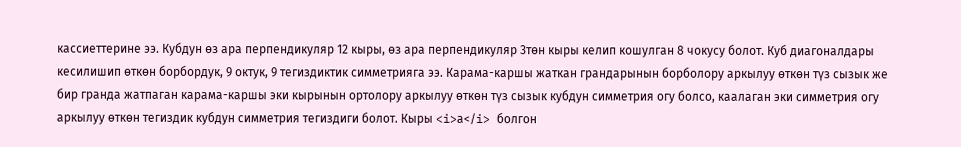кассиеттерине ээ. Кубдун өз ара перпендикуляр 12 кыры, өз ара перпендикуляр 3төн кыры келип кошулган 8 чокусу болот. Куб диагоналдары кесилишип өткөн борбордук, 9 октук, 9 тегиздиктик симметрияга ээ. Карама-каршы жаткан грандарынын борболору аркылуу өткөн түз сызык же бир гранда жатпаган карама-каршы эки кырынын ортолору аркылуу өткөн түз сызык кубдун симметрия огу болсо, каалаган эки симметрия огу аркылуу өткөн тегиздик кубдун симметрия тегиздиги болот. Кыры <i>а</i> болгон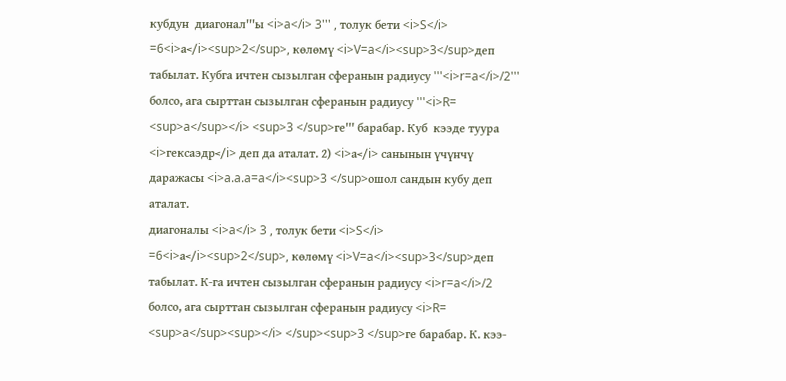кубдун  диагонал'''ы <i>a</i> 3''' , толук бети <i>S</i> =6<i>а</i><sup>2</sup>, көлөмү <i>V=a</i><sup>3</sup>деп табылат. Кубга ичтен сызылган сферанын радиусу '''<i>r=a</i>/2''' болсо, ага сырттан сызылган сферанын радиусу '''<i>R= <sup>a</sup></i> <sup>3 </sup>ге''' барабар. Куб  кээде туура <i>гексаэдр</i> деп да аталат. 2) <i>а</i> санынын үчүнчү даражасы <i>a.a.a=a</i><sup>3 </sup>ошол сандын кубу деп   аталат.
диагоналы <i>a</i> 3 , толук бети <i>S</i> =6<i>а</i><sup>2</sup>, көлөмү <i>V=a</i><sup>3</sup>деп табылат. К-га ичтен сызылган сферанын радиусу <i>r=a</i>/2 болсо, ага сырттан сызылган сферанын радиусу <i>R= <sup>a</sup><sup></i> </sup><sup>3 </sup>ге барабар. К. кээ-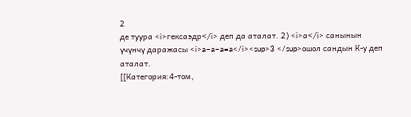2
де туура <i>гексаэдр</i> деп да аталат. 2) <i>а</i> санынын
үчүнчү даражасы <i>a–a–a=a</i><sup>3 </sup>ошол сандын К-у деп
аталат.
[[Категория:4-том,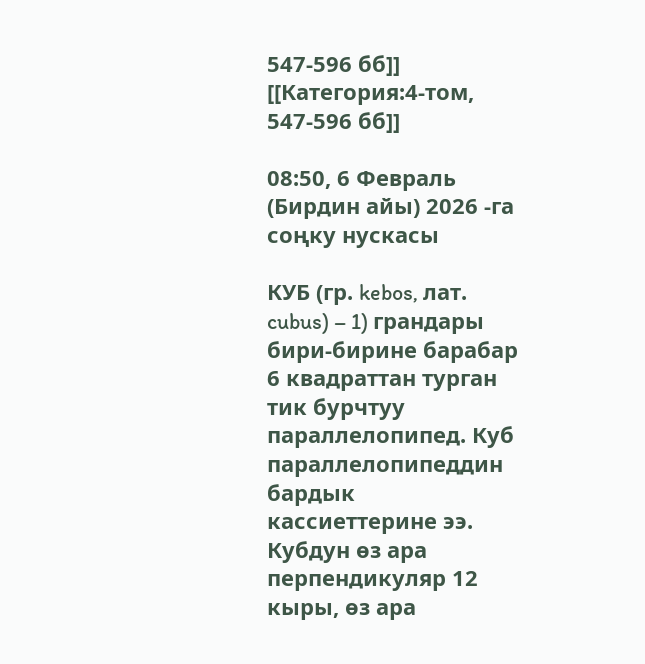547-596 бб]]
[[Категория:4-том, 547-596 бб]]

08:50, 6 Февраль (Бирдин айы) 2026 -га соңку нускасы

КУБ (гр. kebos, лат. cubus) – 1) грандары бири-бирине барабар 6 квадраттан турган тик бурчтуу параллелопипед. Куб параллелопипеддин бардык кассиеттерине ээ. Кубдун өз ара перпендикуляр 12 кыры, өз ара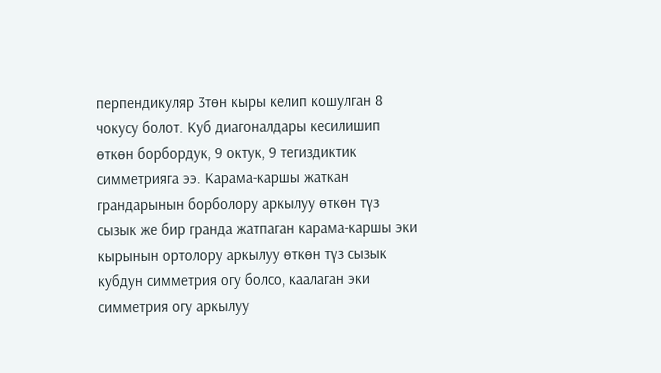перпендикуляр 3төн кыры келип кошулган 8 чокусу болот. Куб диагоналдары кесилишип өткөн борбордук, 9 октук, 9 тегиздиктик симметрияга ээ. Карама-каршы жаткан грандарынын борболору аркылуу өткөн түз сызык же бир гранда жатпаган карама-каршы эки кырынын ортолору аркылуу өткөн түз сызык кубдун симметрия огу болсо, каалаган эки симметрия огу аркылуу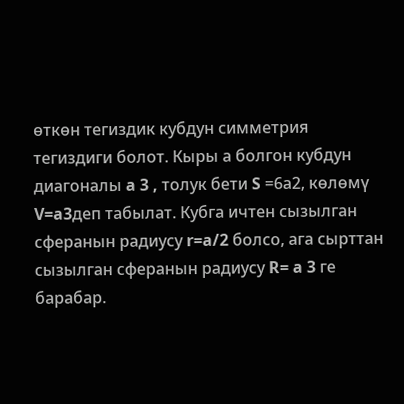өткөн тегиздик кубдун симметрия тегиздиги болот. Кыры а болгон кубдун диагоналы a 3 , толук бети S =6а2, көлөмү V=a3деп табылат. Кубга ичтен сызылган сферанын радиусу r=a/2 болсо, ага сырттан сызылган сферанын радиусу R= a 3 ге барабар.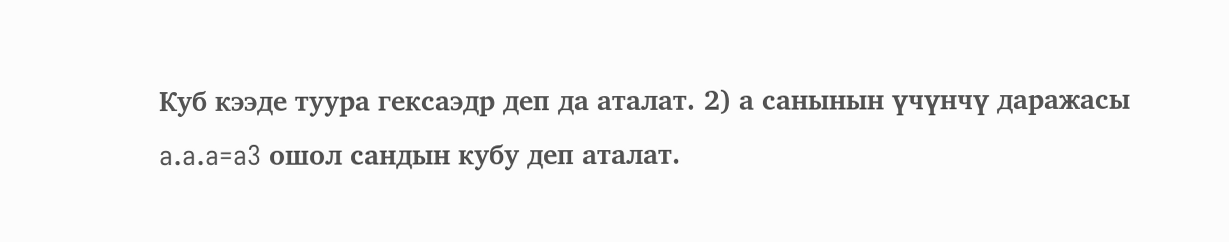Куб кээде туура гексаэдр деп да аталат. 2) а санынын үчүнчү даражасы a.a.a=a3 ошол сандын кубу деп аталат.